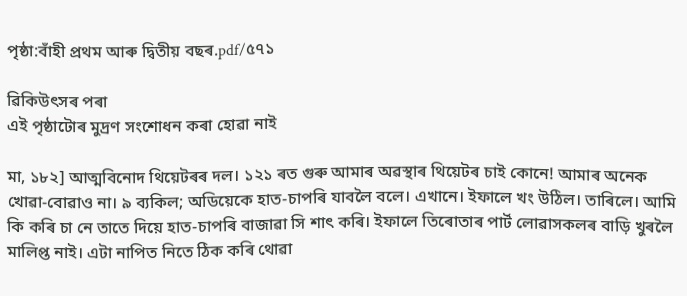পৃষ্ঠা:বাঁহী প্ৰথম আৰু দ্বিতীয় বছৰ.pdf/৫৭১

ৱিকিউৎসৰ পৰা
এই পৃষ্ঠাটোৰ মুদ্ৰণ সংশোধন কৰা হোৱা নাই

মা, ১৮২] আত্মবিনোদ থিয়েটৰৰ দল। ১২১ ৰত গুৰু আমাৰ অৱস্থাৰ থিয়েটৰ চাই কোনে! আমাৰ অনেক খোৱা-বোৱাও না। ৯ ব্যকিল; অডিয়েকে হাত-চাপৰি যাবলৈ বলে। এখানে। ইফালে খং উঠিল। তাৰিলে। আমি কি কৰি চা নে তাতে দিয়ে হাত-চাপৰি বাজাৱা সি শাৎ কৰি। ইফালে তিৰোতাৰ পাৰ্ট লোৱাসকলৰ বাড়ি খুৰলৈ মালিপ্ত নাই। এটা নাপিত নিতে ঠিক কৰি থোৱা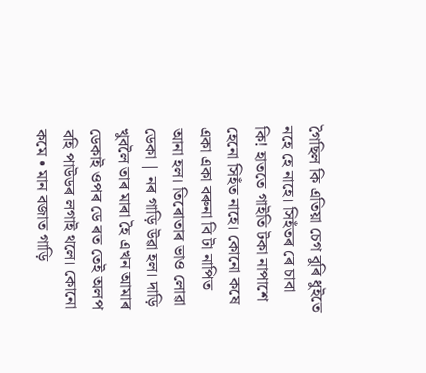গৈছিল কি এতিয়া চেগ বুৰি ধুইতে নহে হে নাহে। সিহঁতৰ ৰে চাবা কি! হাততে গাইতি টকা নাপাশে হেনো সিহঁত নাহে। কোনো কষে একা একা বৰুনা বি টা নাপিত আনা হল। তিৰোতাৰ ভাও লোৱা ডেকা | নৰ গাড়ি উৱা হল। দাড়ি খুবলৈ তাৰ মাৰা হৈ এখন আমাৰ ডেকাই ওপৰ ডে ৰত তেই অলপ বহি পাউডৰ লগাই থলে। কোনো কমে • মান বজাত গাড়ি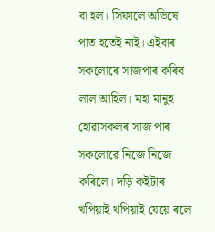বা হল। সিফালে অভিষে পাত হতেই নাই। এইবাৰ সকলোৰে সাজপাৰ কৰিব লাল আহিল। মহা মানুহ হোৱাসকলৰ সাজ পাৰ সকলোৱে নিজে নিজে কৰিলে। দড়ি কইটাৰ খপিয়াই থপিয়াই যেয়ে ৰলে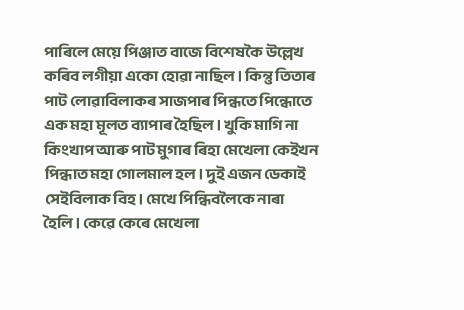পাৰিলে মেয়ে পিঞ্জাত বাজে বিশেষকৈ উল্লেখ কৰিব লগীয়া একো হোৱা নাছিল। কিন্তু তিতাৰ পাট লোৱাবিলাকৰ সাজপাৰ পিন্ধতে পিন্ধোতে এক মহা মূলত ব্যাপাৰ হৈছিল। খুকি মাগি না কিংখাপ আৰু পাট মুগাৰ ৰিহা মেখেলা কেইখন পিন্ধাত মহা গোলমাল হল। দুই এজন ডেকাই সেইবিলাক বিহ। মেখে পিন্ধিবলৈকে নাৰা হৈলি। কেৱে কেৰে মেখেলা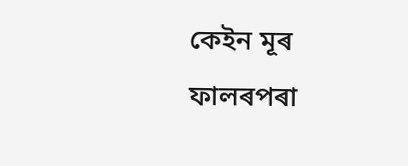কেইন মূৰ ফালৰপৰা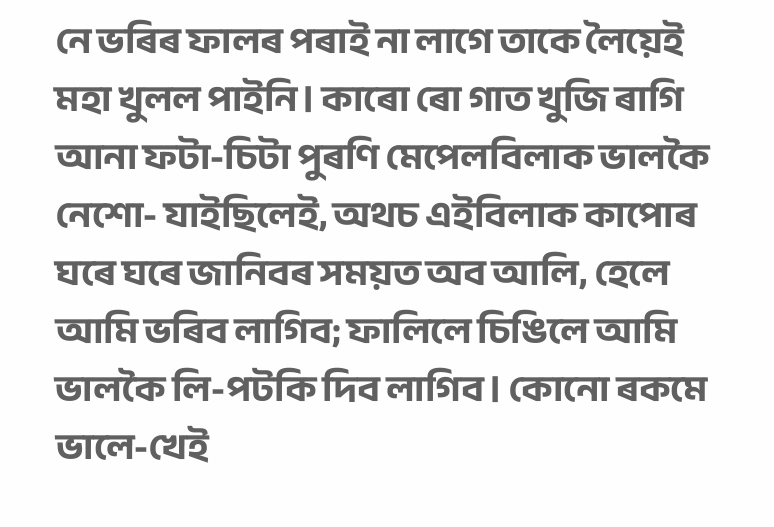নে ভৰিৰ ফালৰ পৰাই না লাগে তাকে লৈয়েই মহা খুলল পাইনি। কাৰো ৰো গাত খুজি ৰাগি আনা ফটা-চিটা পুৰণি মেপেলবিলাক ভালকৈ নেশো- যাইছিলেই, অথচ এইবিলাক কাপোৰ ঘৰে ঘৰে জানিবৰ সময়ত অব আলি, হেলে আমি ভৰিব লাগিব; ফালিলে চিঙিলে আমি ভালকৈ লি-পটকি দিব লাগিব। কোনো ৰকমে ভালে-খেই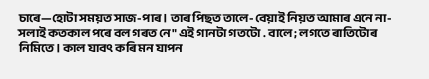চাৰে—হোটা সময়ত সাজ-পাৰ। তাৰ পিছত তালে-বেয়াই নিয়ত আমাৰ এনে না-সলাই কতকাল পৰে বল গৰত নে" এই গানটা গতটো . বালে; লগতে ৰাতিটোৰ নিমিতে। কাল যাবৎ কৰি মন যাপন